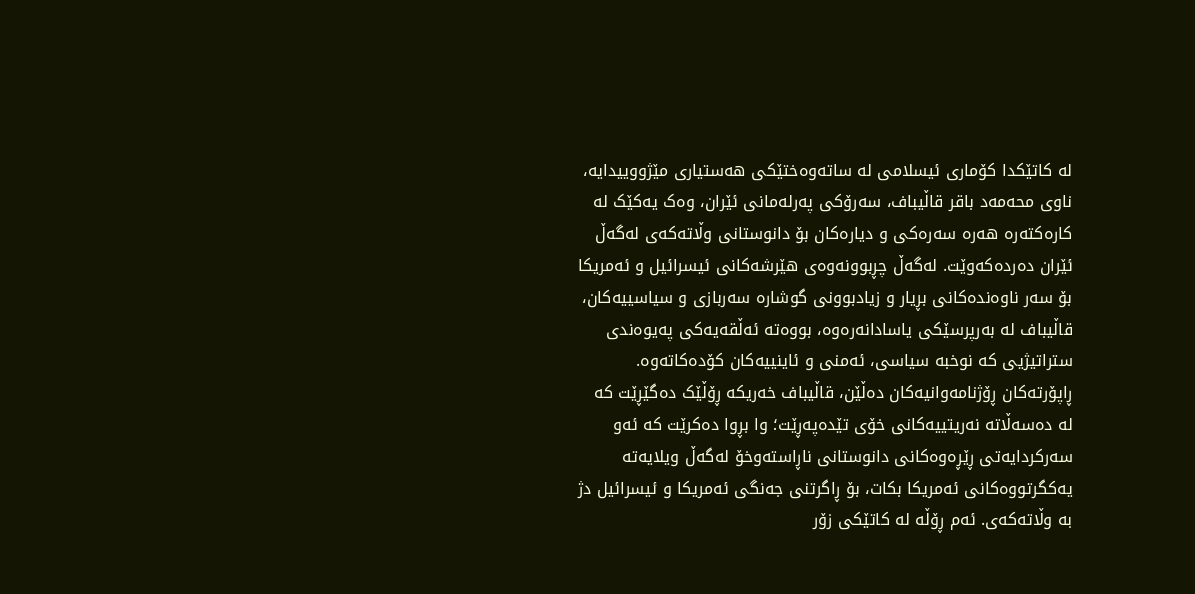لە کاتێکدا کۆماری ئیسلامی لە ساتەوەختێکی هەستیاری مێژووییدایە، ناوی محەمەد باقر قاڵیباف، سەرۆکی پەرلەمانی ئێران، وەک یەکێک لە کارەکتەرە هەرە سەرەکی و دیارەکان بۆ دانوستانی وڵاتەکەی لەگەڵ ئێران دەردەکەوێت. لەگەڵ چڕبوونەوەی هێرشەکانی ئیسرائیل و ئەمریکا بۆ سەر ناوەندەکانی بڕیار و زیادبوونی گوشارە سەربازی و سیاسییەکان، قاڵیباف لە بەرپرسێکی یاسادانەرەوە، بووەتە ئەڵقەیەکی پەیوەندی ستراتیژیی کە نوخبە سیاسی، ئەمنی و ئاینییەکان کۆدەکاتەوە.
ڕاپۆرتەکان ڕۆژنامەوانیەکان دەڵێن، قاڵیباف خەریکە ڕۆڵێک دەگێڕێت کە لە دەسەڵاتە نەریتییەکانی خۆی تێدەپەڕێت؛ وا بڕوا دەکرێت کە ئەو سەرکردایەتی ڕێڕەوەکانی دانوستانی ناڕاستەوخۆ لەگەڵ ویلایەتە یەکگرتووەکانی ئەمریکا بکات، بۆ ڕاگرتنی جەنگی ئەمریکا و ئیسرائیل دژ بە وڵاتەکەی. ئەم ڕۆڵە لە کاتێکی زۆر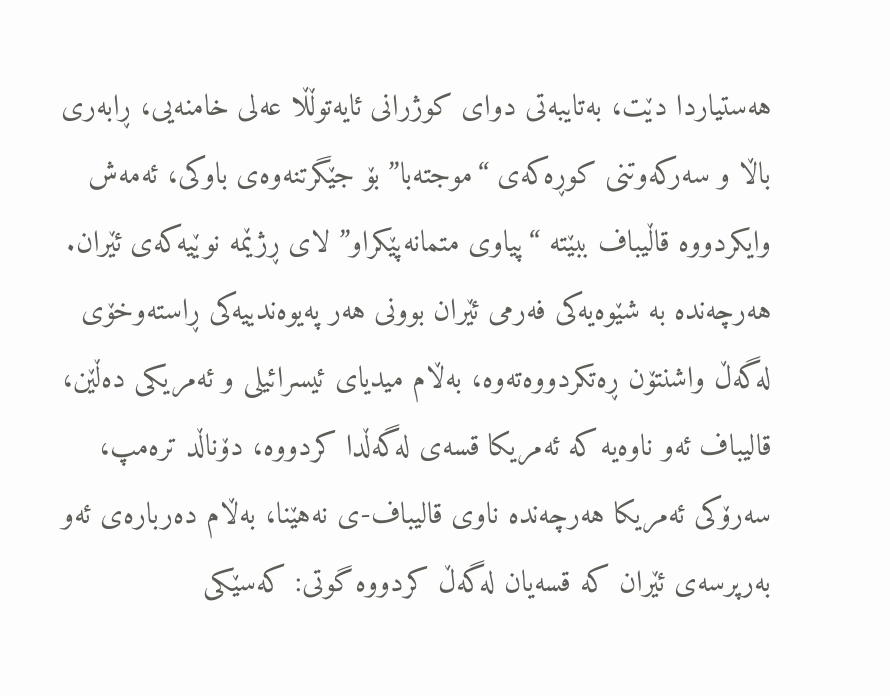هەستیاردا دێت، بەتایبەتی دوای کوژرانی ئایەتوڵڵا عەلی خامنەیی، ڕابەری باڵا و سەرکەوتنی کوڕەکەی “موجتەبا” بۆ جێگرتنەوەی باوکی، ئەمەش وایکردووە قاڵیباف ببێتە “پیاوی متمانەپێکراو” لای ڕژێمە نوێیەکەی ئێران.
هەرچەندە بە شێوەیەکی فەرمی ئێران بوونی هەر پەیوەندییەکی ڕاستەوخۆی لەگەڵ واشنتۆن ڕەتکردووەتەوە، بەڵام میدیای ئیسرائیلی و ئەمریکی دەڵێن، قالیباف ئەو ناوەیە کە ئەمریکا قسەی لەگەڵدا کردووە، دۆناڵد ترەمپ، سەرۆکی ئەمریکا هەرچەندە ناوی قالیباف-ی نەهێنا، بەڵام دەربارەی ئەو بەرپرسەی ئێران کە قسەیان لەگەڵ کردووە گوتی: کەسێکی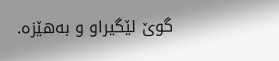گوێ لێگیراو و بەهێزە.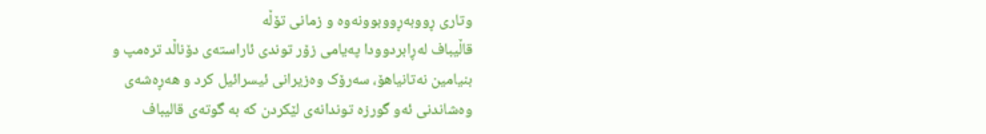وتاری ڕووبەڕووبوونەوە و زمانی تۆڵە
قاڵیباف لەڕابردوودا پەیامی زۆر توندی ئاراستەی دۆناڵد ترەمپ و بنیامین نەتانیاهۆ، سەرۆک وەزیرانی ئیسرائیل کرد و هەڕەشەی وەشاندنی ئەو گورزە توندانەی لێکردن کە بە گوتەی قالیباف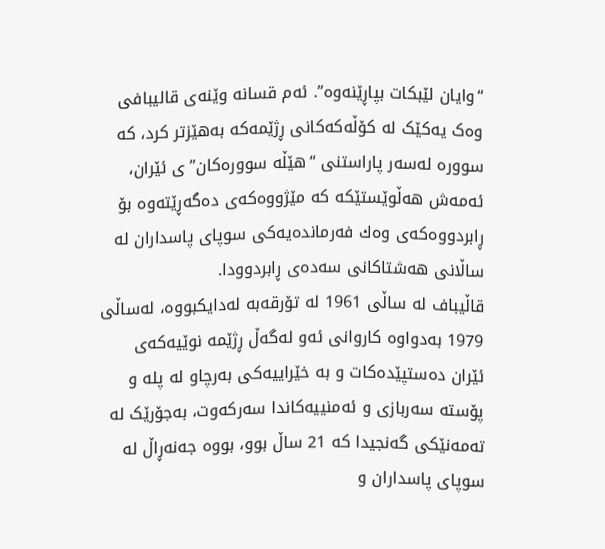“وایان لێبکات بپاڕێنەوە”. ئەم قسانە وێنەی قالیبافی وەک یەکێک لە کۆڵەکەکانی ڕژێمەکە بەهێزتر کرد، کە سوورە لەسەر پاراستنی “هێڵە سوورەکان”ی ئێران، ئەمەش هەڵوێستێکە کە مێژووەکەی دەگەڕێتەوە بۆ ڕابردووەکەی وەك فەرماندەیەکی سوپای پاسداران لە ساڵانی هەشتاکانی سەدەی ڕابردوودا.
قاڵیباف لە ساڵی 1961 لە تۆرقەبە لەدایکبووە، لەساڵی 1979 بەدواوە کاروانی ئەو لەگەڵ ڕژێمە نوێیەکەی ئێران دەستپێدەکات و بە خێراییەکی بەرچاو لە پلە و پۆستە سەربازی و ئەمنییەکاندا سەرکەوت، بەجۆرێک لە تەمەنێکی گەنجیدا کە 21 ساڵ بوو، بووە جەنەڕاڵ لە سوپای پاسداران و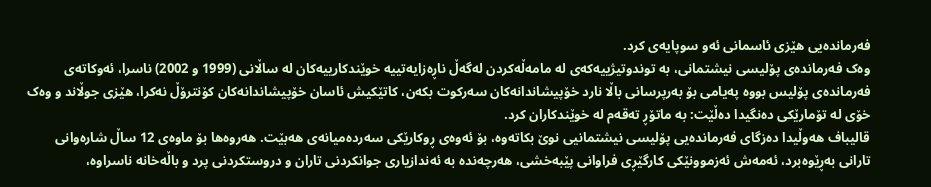فەرماندەیی هێزی ئاسمانی ئەو سوپایەی کرد.
وەک فەرماندەی پۆلیسی نیشتمانی، بە توندوتیژییەکەی لە مامەڵەکردن لەگەڵ ناڕەزایەتییە خوێندکارییەکان لە ساڵانی (1999 و 2002) ناسرا، ئەوکاتەی فەرماندەی پۆلیس بووە پەیامی بۆ بەرپرسانی باڵا نارد خۆپیشاندانەکان سەرکوت بکەن، کاتێکیش ئاسان خۆپیشاندانەکان کۆنترۆڵ نەکرا، هێزی جوڵاند و وەک خۆی لە تۆمارێکی دەنگیدا دەڵێت: بە ماتۆڕ تەقەم لە خوێندکاران کرد.
قالیباف هەوڵیدا دەزگای فەرماندەیی پۆلیسی نیشتمانیی نوێ بکاتەوە، بۆ ئەوەی ڕوکارێکی سەردەمیانەی هەبێت. هەروەها بۆ ماوەی 12 ساڵ شارەوانی تارانی بەڕێوەبرد، ئەمەش ئەزموونێکی کارگێڕی فراوانی پێبەخشی، هەرچەندە بە ئەندازیاری جوانکردنی تاران و دروستکردنی پرد و باڵەخانە ناسراوە،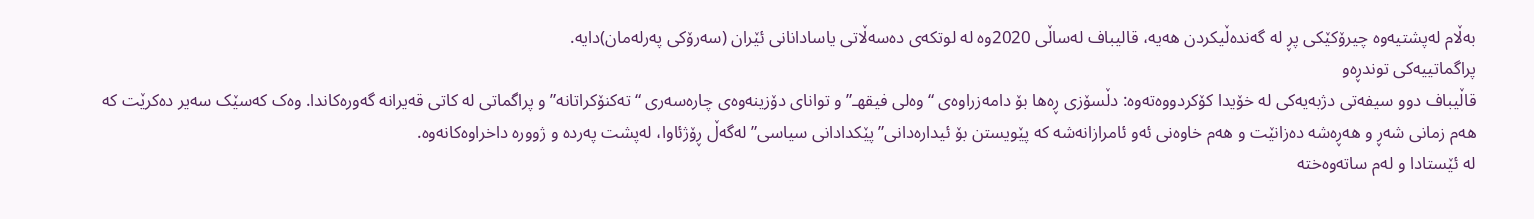بەڵام لەپشتیەوە چیرۆکێکی پڕ لە گەندەڵیکردن هەیە، قالیباف لەساڵی 2020وە لە لوتکەی دەسەڵاتی یاسادانانی ئێران (سەرۆکی پەرلەمان)دایە.
پراگماتییەکی توندڕەو
قاڵیباف دوو سیفەتی دژبەیەکی لە خۆیدا کۆکردووەتەوە: دڵسۆزی ڕەها بۆ دامەزراوەی “وەلی فیقهـ” و توانای دۆزینەوەی چارەسەری “تەکنۆکراتانە” و پراگماتی لە کاتی قەیرانە گەورەکاندا. وەک کەسێک سەیر دەکرێت کە هەم زمانی شەڕ و هەڕەشە دەزانێت و هەم خاوەنی ئەو ئامرازانەشە کە پێویستن بۆ ئیدارەدانی”پێکدادانی سیاسی” لەگەڵ ڕۆژئاوا، لەپشت پەردە و ژوورە داخراوەکانەوە.
لە ئێستادا و لەم ساتەوەختە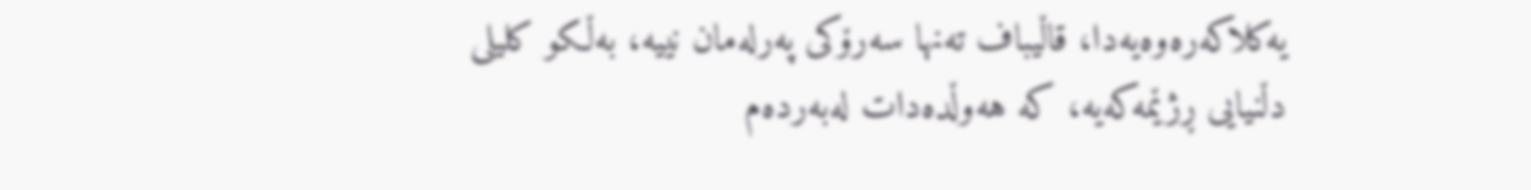یەکلاکەرەوەیەدا، قاڵیباف تەنها سەرۆکی پەرلەمان نییە، بەڵکو کلیلی دڵنیایی ڕژێمەکەیە، کە هەوڵدەدات لەبەردەم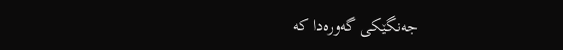جەنگێکی گەورەدا کە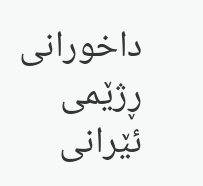داخورانی ڕژێمی ئێرانی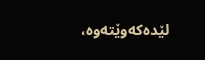لێدەکەوێتەوە،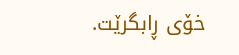خۆی ڕابگرێت.